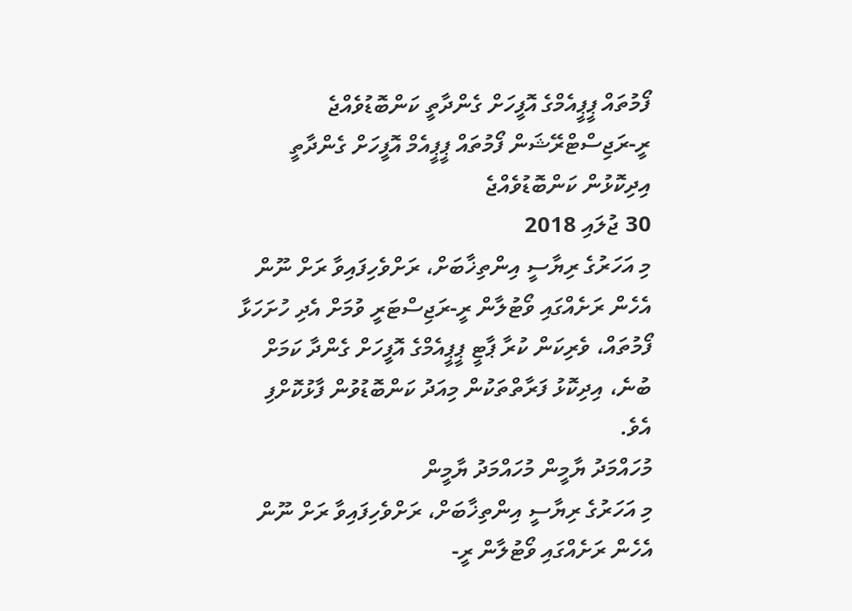ފޯމުތައް ޕީޕީއެމްގެ އޮފީހަށް ގެންދާތީ ކަންބޮޑުވެއްޖެ
ރީ-ރަޖިސްޓްރޭޝަން ފޯމުތައް ޕީޕީއެމް އޮފީހަށް ގެންދާތީ އިދިކޮޅުން ކަންބޮޑުވެއްޖެ
30 ޖުލައި 2018
މި އަހަރުގެ ރިޔާސީ އިންތިޚާބަށް، ރަށްވެހިފައިވާ ރަށް ނޫން އެހެން ރަށެއްގައި ވޯޓުލާން ރީ-ރަޖިސްޓަރީ ވުމަށް އެދި ހުށަހަޅާ ފޯމުތައް، ވެރިކަން ކުރާ ޕާޓީ ޕީޕީއެމްގެ އޮފީހަށް ގެންދާ ކަމަށް ބުނެ، އިދިކޮޅު ފަރާތްތަކުން މިއަދު ކަންބޮޑުވުން ފާޅުކޮށްފި އެވެ.
މުހައްމަދު ޔާމީން މުހައްމަދު ޔާމީން
މި އަހަރުގެ ރިޔާސީ އިންތިޚާބަށް، ރަށްވެހިފައިވާ ރަށް ނޫން އެހެން ރަށެއްގައި ވޯޓުލާން ރީ-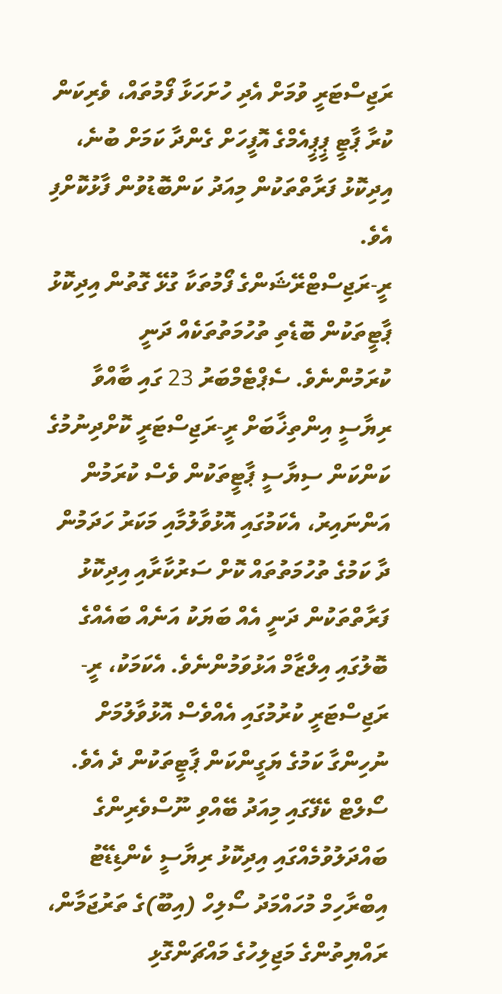ރަޖިސްޓަރީ ވުމަށް އެދި ހުށަހަޅާ ފޯމުތައް، ވެރިކަން ކުރާ ޕާޓީ ޕީޕީއެމްގެ އޮފީހަށް ގެންދާ ކަމަށް ބުނެ، އިދިކޮޅު ފަރާތްތަކުން މިއަދު ކަންބޮޑުވުން ފާޅުކޮށްފި އެވެ.
ރީ-ރަޖިސްޓްރޭޝަންގެ ފޯމުތަކާ ގުޅޭ ގޮތުން އިދިކޮޅު ޕާޓީތަކުން ބޮޑެތި ތުހުމަތުތަކެއް ދަނީ ކުރަމުންނެވެ. ސެޕްޓެމްބަރު 23 ގައި ބާއްވާ ރިޔާސީ އިންތިޚާބަށް ރީ-ރަޖިސްޓަރީ ކޮށްދިނުމުގެ ކަންކަން ސިޔާސީ ޕާޓީތަކުން ވެސް ކުރަމުން އަންނައިރު، އެކަމުގައި އޮޅުވާލުމާއި މަކަރު ހަދަމުން ދާ ކަމުގެ ތުހުމަތުތައް ކޮށް ސަރުކާރާއި އިދިކޮޅު ފަރާތްތަކުން ދަނީ އެއް ބަޔަކު އަނެއް ބައެއްގެ ބޮލުގައި އިލްޒާމް އަޅުވަމުންނެވެ. އެކަމަކު، ރީ-ރަޖިސްޓަރީ ކުރުމުގައި އެއްވެސް އޮޅުވާލުމަށް ނުހިންގާ ކަމުގެ ޔަގީންކަން ޕާޓީތަކުން ދެ އެވެ.
ސޯލްޓް ކެފޭގައި މިއަދު ބޭއްވި ނޫސްވެރިންގެ ބައްދަލުވުމެއްގައި އިދިކޮޅު ރިޔާސީ ކެންޑިޑޭޓު އިބްރާހިމް މުހައްމަދު ސޯލިހް (އިބޫ)ގެ ތަރުޖަމާން، ރައްޔިތުންގެ މަޖިލިހުގެ މައްޗަންގޮޅި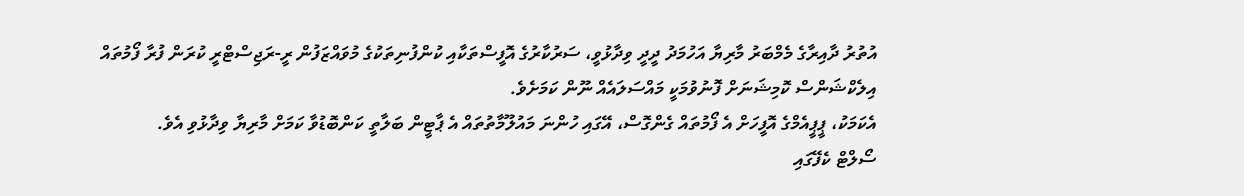އުތުރު ދާއިރާގެ މެމްބަރު މާރިޔާ އަހުމަދު ދީދީ ވިދާޅުވީ، ސަރުކާރުގެ އޮފީސްތަކާއި ކުންފުނިތަކުގެ މުވައްޒަފުން ރީ-ރަޖިސްޓްރީ ކުރަން ފުރާ ފޯމުތައް އިލެކްޝަންސް ކޮމިޝަނަށް ފޮނުވުމަކީ މައްސަލައެއް ނޫން ކަމަށެވެ.
އެކަމަކު، ޕީޕީއެމްގެ އޮފީހަށް އެ ފޯމުތައް ގެންގޮސް، އޭގައި ހުންނަ މައުލޫމާތުތައް އެ ޕާޓީން ބަލާތީ ކަންބޮޑުވާ ކަމަށް މާރިޔާ ވިދާޅުވި އެވެ.
ސޯލްޓް ކެފޭގައި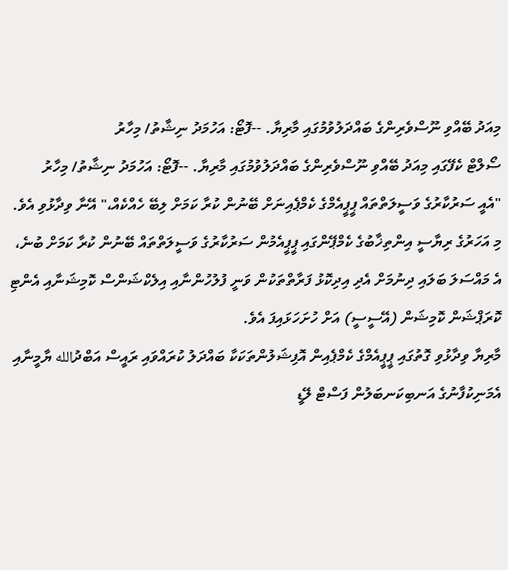މިއަދު ބޭއްވި ނޫސްވެރިންގެ ބައްދަލުވުމުގައި މާރިޔާ. --ފޮޓޯ: އަހުމަދު ނިޝާތު/ މިހާރު
ސޯލްޓް ކެފޭގައި މިއަދު ބޭއްވި ނޫސްވެރިންގެ ބައްދަލުވުމުގައި މާރިޔާ. --ފޮޓޯ: އަހުމަދު ނިޝާތު/ މިހާރު
"އެއީ ސަރުކާރުގެ ވަސީލަތްތައް ޕީޕީއެމްގެ ކެމްޕެއިނަށް ބޭނުން ކުރާ ކަމަށް ލިބޭ ހެއްކެއް،" އޭނާ ވިދާޅުވި އެވެ.
މި އަހަރުގެ ރިޔާސީ އިންތިޚާބުގެ ކެމްޕޭންގައި ޕީޕީއެމުން ސަރުކާރުގެ ވަސީލަތްތައް ބޭނުން ކުރާ ކަމަށް ބުނެ، އެ މައްސަލަ ބަލައި ދިނުމަށް އެދި އިދިކޮޅު ފަރާތްތަކުން ވަނީ ފުލުހުންނާއި އިލެކްޝަންސް ކޮމިޝަނާއި އެންޓި ކޮރަޕްޝަން ކޮމިޝަން (އޭސީސީ) އަށް ހުށަހަޅައިފަ އެވެ.
މާރިޔާ ވިދާޅުވި ގޮތުގައި ޕީޕީއެމްގެ ކެމްޕެއިން އޮފިޝަލުންތަކަކާ ބައްދަލު ކުރައްވައި ރައީސް އަބްދުالله ޔާމީނާއި އެމަނިކުފާނުގެ އަނބިކަނބަލުން ފަސްޓް ލޭޑީ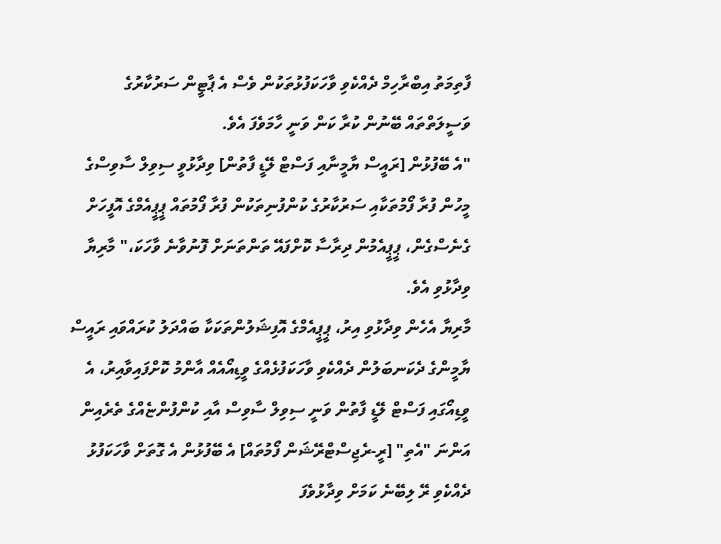ފާތިމަތު އިބްރާހިމް ދެއްކެވި ވާހަކަފުޅުތަކުން ވެސް އެ ޕާޓީން ސަރުކާރުގެ ވަސީލަތްތައް ބޭނުން ކުރާ ކަން ވަނީ ހާމަވެފަ އެވެ.
"އެ ބޭފުޅުން [ރައީސް ޔާމީނާއި ފަސްޓް ލޭޑީ ފާތުން] ވިދާޅުވީ ސިވިލް ސާވިސްގެ މީހުން ފުރާ ފޯމުތަކާއި ސަރުކާރުގެ ކުންފުނިތަކުން ފުރާ ފޯމުތައް ޕީޕީއެމްގެ އޮފީހަށް ގެނެސްގެން، ޕީޕީއެމުން ދިރާސާ ކޮށްފައޭ ތަންތަނަށް ފޮނުވާނެ ވާހަކަ،" މާރިޔާ ވިދާޅުވި އެވެ.
މާރިޔާ އެހެން ވިދާޅުވި އިރު، ޕީޕީއެމްގެ އޮފިޝަލުންތަކަކާ ބައްދަލު ކުރައްވައި ރައީސް ޔާމީންގެ ދެކަނބަލުން ދެއްކެވި ވާހަކަފުޅެއްގެ ވީޑިއޯއެއް އާންމު ކޮށްފައިވާއިރު، އެ ވީޑިއޯގައި ފަސްޓް ލޭޑީ ފާތުން ވަނީ ސިވިލް ސާވިސް އާއި ކުންފުންޏެއްގެ ތެރެއިން އަންނަ "އެތި" [ރީ-ރެޖިސްޓްރޭޝަން ފޯމުތައް] އެ ބޭފުޅުން އެ ގޮތަށް ވާހަކަފުޅު ދެއްކެވި ރޭ ލިބޭނެ ކަމަށް ވިދާޅުވެފަ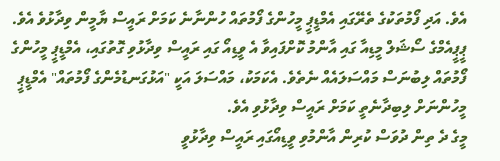އެވެ. އަދި ފޯމުތަކުގެ ތެރޭގައި އެމްޑީޕީ މީހުންގެ ފޯމުތައް ހުންނާނެ ކަމަށް ރައީސް ޔާމީން ވިދާޅުވެ އެވެ.
ޕީޕީއެމްގެ ސޯޝަލް މީޑިއާ ގައި އާންމު ކޮށްފައިވާ އެ ވީޑިއޯ ގައި ރައީސް ވިދާޅުވި ގޮތުގައި، އެމްޑީޕީ މީހުންގެ ފޯމުތައް ލިބުނަސް މައްސަލައެއް ނެތެވެ. އެކަމަކު، މައްސަލަ އަކީ "އަޅުގަނޑުމެންގެ ފޯމުތައް" އެމްޑީޕީ މީހުންނަށް ލިބިދާނެތީ ކަމަށް ރައީސް ވިދާޅުވި އެވެ.
މީގެ ދެ ތިން ދުވަސް ކުރިން އާންމުވި ވީޑިއޯގައި ރައީސް ވިދާޅުވީ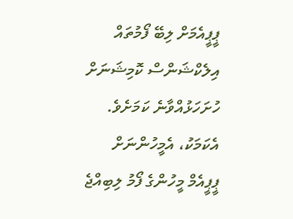ޕީޕީއެމަށް ލިބޭ ފޯމުތައް އިލެކްޝަންސް ކޮމިޝަނަށް ހުށަހަޅުއްވާނެ ކަމަށެވެ. އެކަމަކު، އެމީހުންނަށް ޕީޕީއެމް މީހުންގެ ފޯމު ލިބިއްޖެ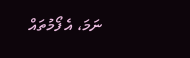ނަމަ، އެ ފޯމުތައް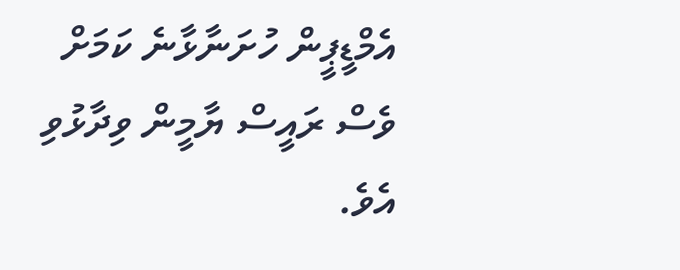އެމްޑީޕީން ހުށަނާޅާނެ ކަމަށް ވެސް ރައީސް ޔާމީން ވިދާޅުވި އެވެ.